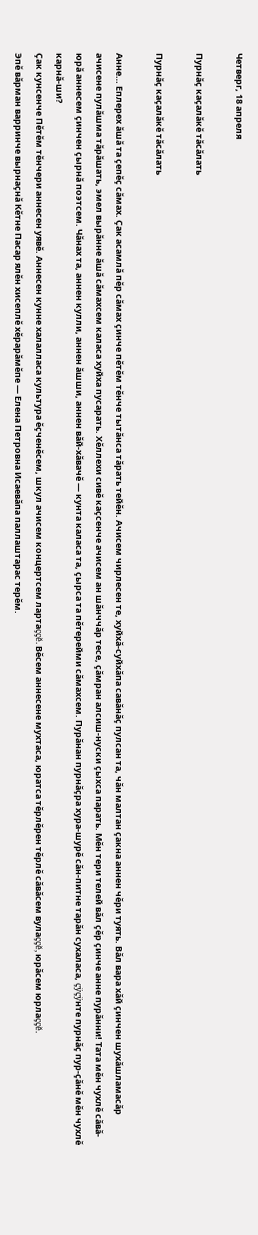Четверг, 18 апреля

Пурнăç каçалăкĕ тăсăлать

Пурнăç каçалăкĕ тăсăлать

Анне… Еплерех ăшă та çепĕç сăмах. Çак асамлă пĕр сăмах çинче пĕтĕм тĕнче тытăнса тăрать тейĕн. Ачисем чирлесен те, хуйхă-суйхăпа савăнăç пулсан та, чăн малтан çакна аннен чĕри туять. Вăл вара хăй çинчен шухăшламасăр ачисене пулăшма тăрăшать, эмел вырăнне ăшă сăмахсем каласа хуйха пусарать. Хĕллехи сивĕ каçсенче ачисем ан шăнччăр тесе, çăмран алсиш-нуски çыхса парать. Мĕн тери телей вăл çĕр çинче анне пурăнни! Тата мĕн чухлĕ сăвă-юрă аннесем çинчен çырнă поэтсем. Чăнах та, аннен кулли, аннен ăшши, аннен вăй-хăвачĕ — кунта каласа та, çырса та пĕтерейми сăмахсем. Пурăнан пурнăçра хура-шурĕ сăн-питне тарăн сухаласа, çÿçÿнте пурнăç пур-çăнĕ мĕн чухлĕ карнă-ши?
Çак кунсенче Пĕтĕм тĕнчери аннесен уявĕ. Аннесен кунне халалласа культура ĕçченĕсем, шкул ачисем концертсем лартаççĕ. Вĕсем аннесене мухтаса, юратса тĕрлĕрен тĕрлĕ сăвăсем вулаççĕ, юрăсем юрлаççĕ.
Эпĕ вăрман варринче вырнаçнă Кĕтне Пасар ялĕн хисеплĕ хĕрарăмĕпе — Елена Петровна Исаевăпа паллаштарас терĕм.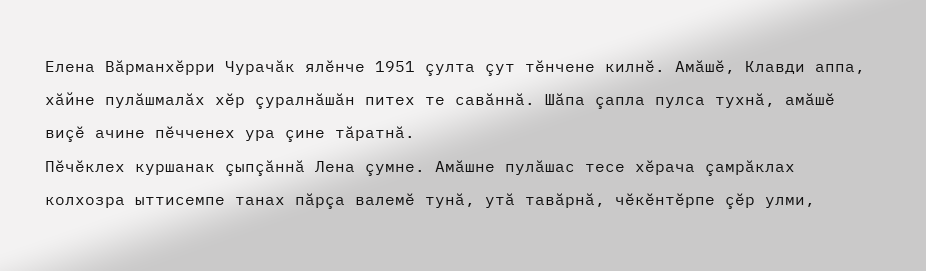Елена Вăрманхĕрри Чурачăк ялĕнче 1951 çулта çут тĕнчене килнĕ. Амăшĕ, Клавди аппа, хăйне пулăшмалăх хĕр çуралнăшăн питех те савăннă. Шăпа çапла пулса тухнă, амăшĕ виçĕ ачине пĕчченех ура çине тăратнă.
Пĕчĕклех куршанак çыпçăннă Лена çумне. Амăшне пулăшас тесе хĕрача çамрăклах колхозра ыттисемпе танах пăрçа валемĕ тунă, утă тавăрнă, чĕкĕнтĕрпе çĕр улми,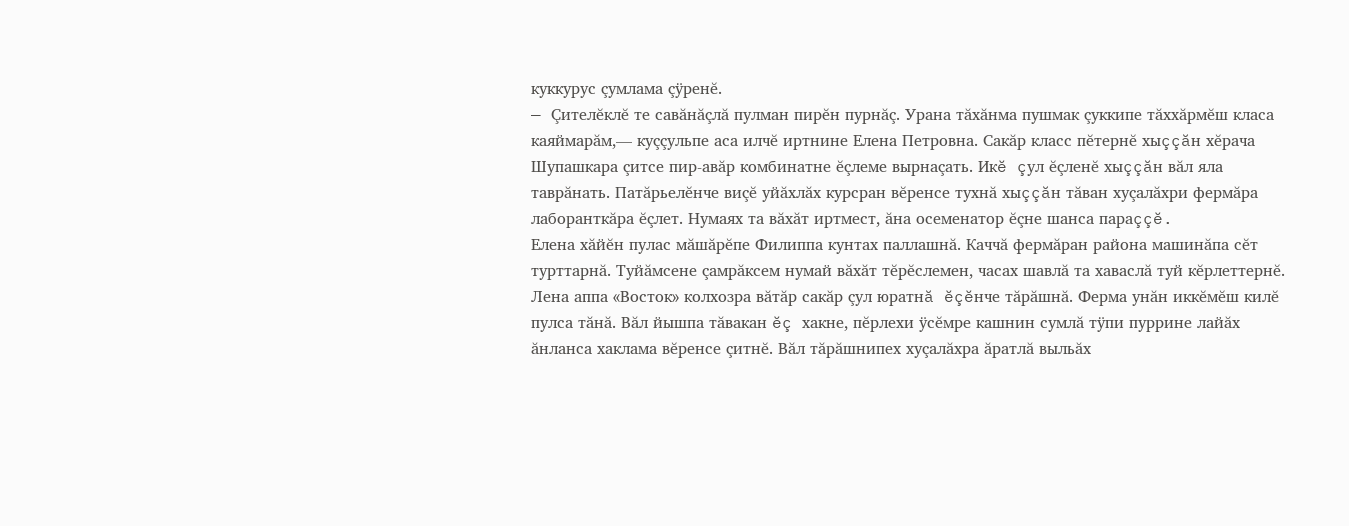куккурус çумлама çÿренĕ.
— Çителĕклĕ те савăнăçлă пулман пирĕн пурнăç. Урана тăхăнма пушмак çуккипе тăххăрмĕш класа каяймарăм,— куççульпе аса илчĕ иртнине Елена Петровна. Сакăр класс пĕтернĕ хыççăн хĕрача Шупашкара çитсе пир-авăр комбинатне ĕçлеме вырнаçать. Икĕ çул ĕçленĕ хыççăн вăл яла таврăнать. Патăрьелĕнче виçĕ уйăхлăх курсран вĕренсе тухнă хыççăн тăван хуçалăхри фермăра лаборанткăра ĕçлет. Нумаях та вăхăт иртмест, ăна осеменатор ĕçне шанса параççĕ.
Елена хăйĕн пулас мăшăрĕпе Филиппа кунтах паллашнă. Каччă фермăран района машинăпа сĕт турттарнă. Туйăмсене çамрăксем нумай вăхăт тĕрĕслемен, часах шавлă та хаваслă туй кĕрлеттернĕ.
Лена аппа «Восток» колхозра вăтăр сакăр çул юратнă ĕçĕнче тăрăшнă. Ферма унăн иккĕмĕш килĕ пулса тăнă. Вăл йышпа тăвакан ĕç хакне, пĕрлехи ÿсĕмре кашнин сумлă тÿпи пуррине лайăх ăнланса хаклама вĕренсе çитнĕ. Вăл тăрăшнипех хуçалăхра ăратлă выльăх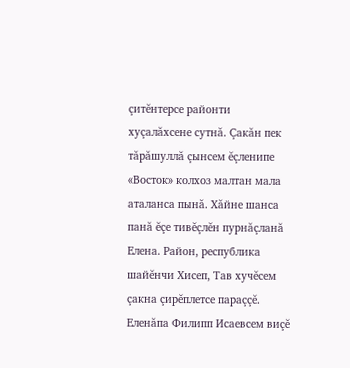çитĕнтерсе районти хуçалăхсене сутнă. Çакăн пек тăрăшуллă çынсем ĕçленипе «Восток» колхоз малтан мала аталанса пынă. Хăйне шанса панă ĕçе тивĕçлĕн пурнăçланă Елена. Район, республика шайĕнчи Хисеп, Тав хучĕсем çакна çирĕплетсе параççĕ.
Еленăпа Филипп Исаевсем виçĕ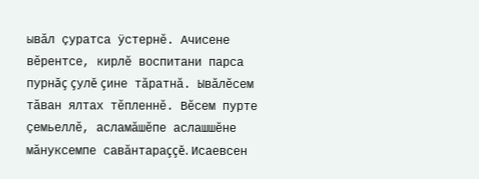ывăл çуратса ÿстернĕ. Ачисене вĕрентсе, кирлĕ воспитани парса пурнăç çулĕ çине тăратнă. Ывăлĕсем тăван ялтах тĕпленнĕ. Вĕсем пурте çемьеллĕ, асламăшĕпе аслашшĕне мăнуксемпе савăнтараççĕ. Исаевсен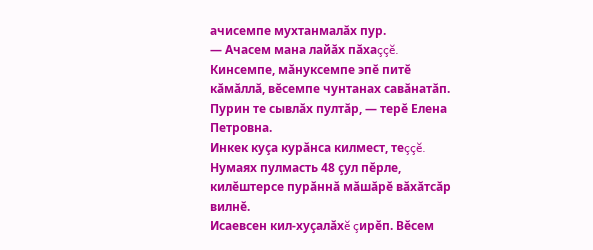ачисемпе мухтанмалăх пур.
— Ачасем мана лайăх пăхаççĕ. Кинсемпе, мăнуксемпе эпĕ питĕ кăмăллă, вĕсемпе чунтанах савăнатăп. Пурин те сывлăх пултăр, — терĕ Елена Петровна.
Инкек куçа курăнса килмест, теççĕ. Нумаях пулмасть 48 çул пĕрле, килĕштерсе пурăннă мăшăрĕ вăхăтсăр вилнĕ.
Исаевсен кил-хуçалăхĕ çирĕп. Вĕсем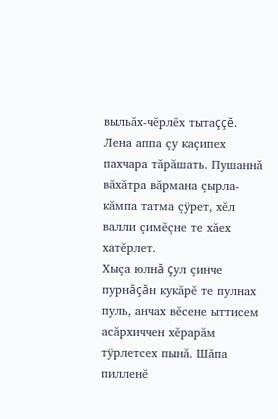выльăх-чĕрлĕх тытаççĕ. Лена аппа çу каçипех пахчара тăрăшать. Пушаннă вăхăтра вăрмана çырла-кăмпа татма çÿрет, хĕл валли çимĕçне те хăех хатĕрлет.
Хыçа юлнă çул çинче пурнăçăн кукăрĕ те пулнах пуль, анчах вĕсене ыттисем асăрхиччен хĕрарăм тÿрлетсех пынă. Шăпа пилленĕ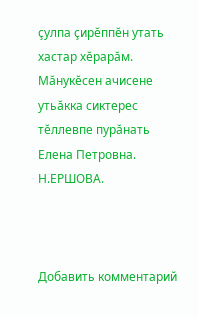çулпа çирĕппĕн утать хастар хĕрарăм. Мăнукĕсен ачисене утьăкка сиктерес тĕллевпе пурăнать Елена Петровна.
Н.ЕРШОВА.



Добавить комментарий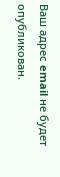Ваш адрес email не будет опубликован.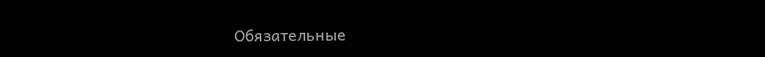Обязательные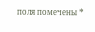поля помечены *